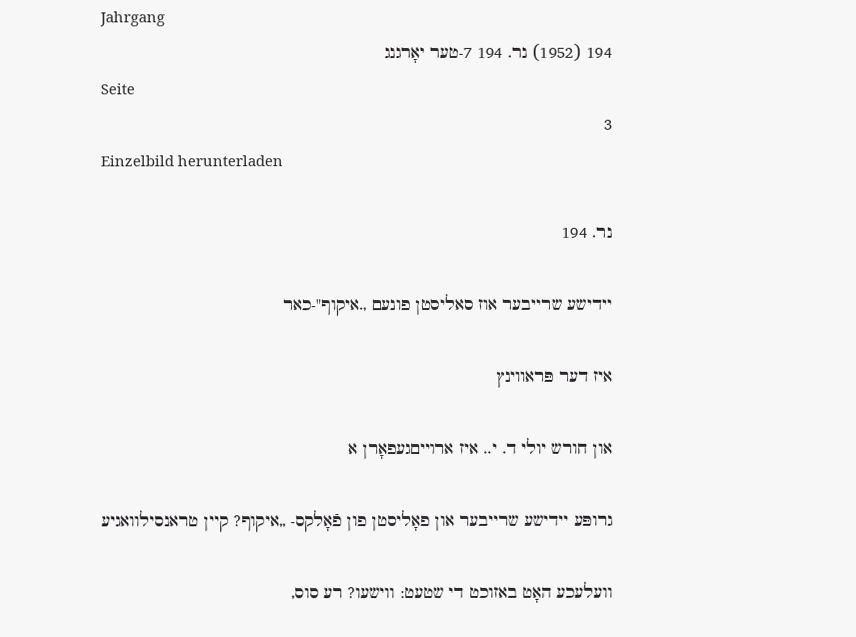Jahrgang
194 (1952) נר. 194 7-טער יאָרגנג
Seite
3
Einzelbild herunterladen

נר. 194

יידישע שרייבער אוז סאליסטן פונעם ,.איקוף"-כאר

איז דער פּראווינץ

און חורש יולי ד. י.. איז ארױיםגעפאָרן א

גרופּע יידישע שרייבער און פאָליסטן פון פֿאָלקס- ,,איקוף? קיין טראנסילוואגיע

וועלעכע האָט באזוכט די שטעט: ווישעו? רע סוס,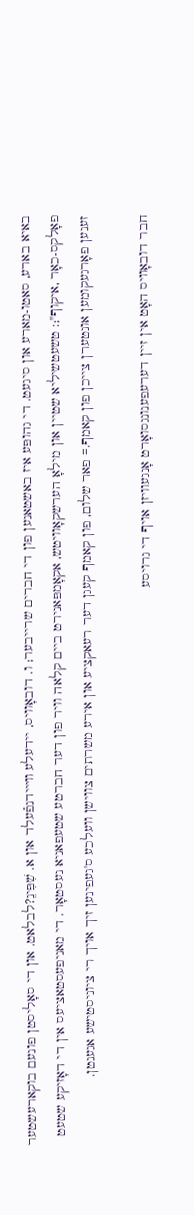באיא בארע, סאטו-מארע און סיגעט. די גהופּע איז באשטאנען פון די חברים שרייבער; ו. דובאָוויס, יידעלע װײידנפֿעלד און א. שִׁפִּינֵ?לבלאט. און די סאָליסטן פונעם בוקארעשטער פאָלקס-כאָר ,איקוף";: טשעטשיליא שטיין און מילאָ הערשקאָוויטש, אקאָמפּאנירט ביים קלאה וויר פון דער חברטע שטעפאניא נעסטאָר. די מאניפעסטאציעס אין די דאָזיקע שטעט זענען פאָרגעקומען אונטערן צייכן פון קאמף.= פאר שלום, פון קאמף קעגן דער רעאקציע און אירע משרתים צווישן וועלכע ס'געפינען זיך אויך רי ציוניסטישע אגענטן.

חבר דובאָװיס האָט אין זיין דערעפענונגסואָרט אָנגעוויזן אויף די גרויסע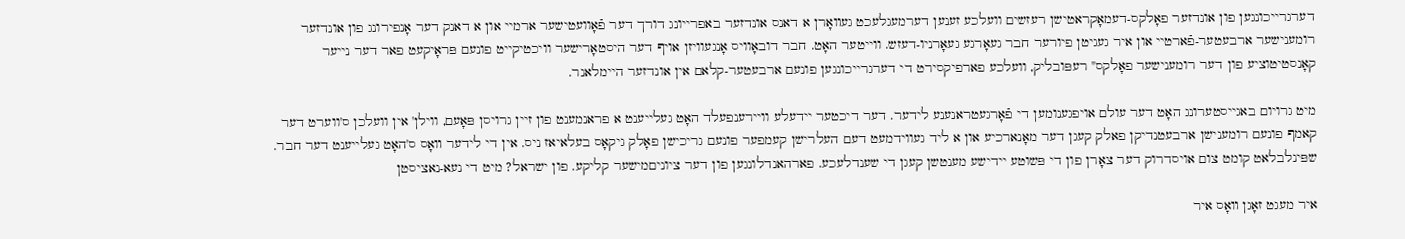דערגרייכונגען פון אונדזער פאָלקס-דעמאָקראטישן רעזשים וועלכע זענען דערמעגלעכט געװאָרן א דאנס אונדזער באפרייונג דורך דער פֿאָוועטישער ארמיי און א דאנק דער אָנפירונג פון אונדזער רומענישער ארבעטער-פֿארטיי און איר געגיטן פיורער חבר געאָרגע געאָרניו-דעזש. ווייטער האָט. חבר דובאָוויס אָנגעוויזן אויף דער היסטאָרישער וויכטיקייט פונעם פּראָיקעט פאר דער נייער קאָנסטיטוציע פון דער רומענישער פאָלקס" רעפּובליק, וועלכע פארפיקסירט די דערגרייכונגען פונעם ארבעטער-קלאם אין אונדזער היימלאנר.

מיט גרויום באגייסטערונג האָט דער עולם אויפגענומען די פֿאָרגעטראנענע לידער. דער דיכטער יידעלע וויירענפעלד האָט געלייענט א פראנמענט פון זיין גרויסן פּאָעם, ווילן' אין וועלכן ס'ווערט דער קאמף פונעם רומענישן ארבעטנדיקן פאלק קעגן דער מאָנארכיע און א ליד געווידמעט דעם העלרישן קעמפער פונעם גריכישן פאָלק גיקאָס בעלאיאז ניס. אין די לידער װאָס ס'האָט געלייענט דער חבר. שפּינלבלאט קומט צום אויסדרוק דער צאָרן פון די פּשוטע יידישע מענטשן קעגן די שענדלעכע. פארהאנדלונגען פון דער ציוניםמישער קליקע. פון ישראל? מיט די נעא-נאציסטן

איר מעגט זאָגן װאָס איר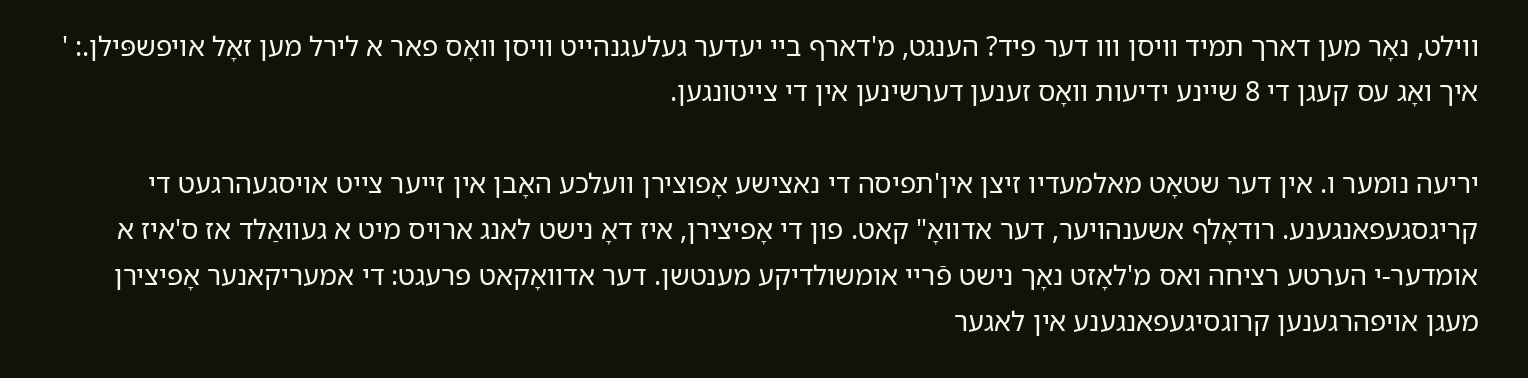ווילט, נאָר מען דארך תמיד וויסן ווו דער פיד? הענגט, מ'דארף ביי יעדער געלעגנהייט וויסן װאָס פאר א לירל מען זאָל אויפשפּילן.: ' איך ואָג עס קעגן די 8 שיינע ידיעות װאָס זענען דערשינען אין די צייטונגען.

יריעה נומער ו. אין דער שטאָט מאלמעדיו זיצן אין'תפיסה די נאצישע אָפוצירן וועלכע האָבן אין זייער צייט אויסגעהרגעט די קריגסגעפאנגענע. רודאָלף אשענהויער, דער אדוואָ" קאט. פון די אָפיצירן, איז דאָ נישט לאנג ארויס מיט א געוואַלד אז ס'איז א אומדער-י הערטע רציחה ואס מ'לאָזט נאָך נישט פֿריי אומשולדיקע מענטשן. דער אדוואָקאט פרעגט: די אמעריקאנער אָפיצירן מעגן אויפהרגענען קרוגסיגעפאנגענע אין לאגער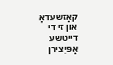קאָזשעדאָ און זי די דייטשע אָפּיִצירן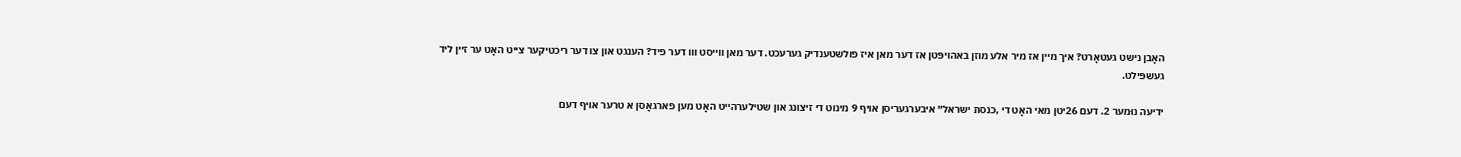האָבן נישט געטאָרט? איך מיין אז מיר אלע מוזן באהויפּטן אז דער מאן איז פולשטענדיק גערעכט. דער מאן ווייסט װו דער פיד? הענגט און צו דער ריכטיקער צייט האָט ער זיין ליד געשפּילט.

ידיעה נוּמער 2. דעם 26יטן מאי האָט די ,כנסת ישראל" איבערגעריסן אויף 9 מינוט די זיצונג און שטילערהייט האָט מען פארגאָסן א טרער אויף דעם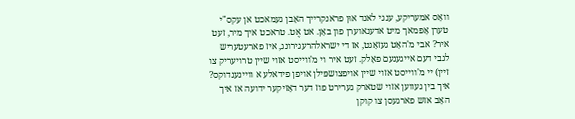וואָס אמעריקע, ענגי לאנד אוּן פראנקרייך האָבן געמאכט אן עקס"י טערן אָפּמאך מיט אדענאוערן פון באָן. אט אֶט. טראכט איך מיר, זעט איר? אבי מ'האָט געזאָגט, אז די ישראלהרעגירונג, איז פארעטעריש לגבי דעם אייגענעם פאָלק. זעט איר וי מ'ווייסט אזוי שיין טרויעריק צו זיין) יי מ'ווייסט אזוי שיין אויפצושפּילן אויפן פידאלע א וויינענדוקס? איך בין געווען אזוי שטארק גערירט פוז דער דאָזיקער ידועה אז איך האָב אזש פארגעסן צו קוקן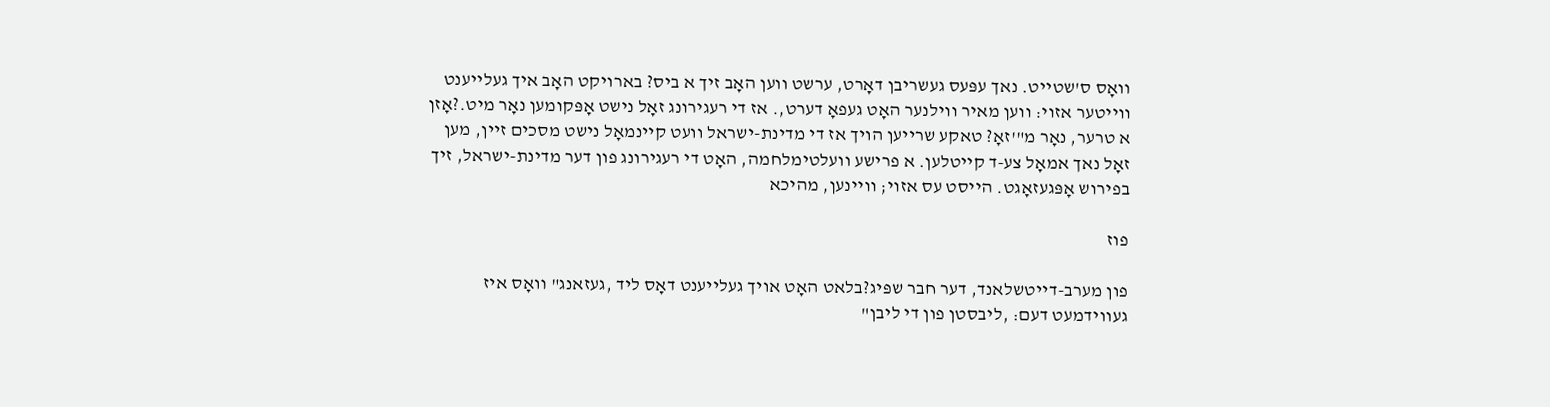װאָס ס'שטייט. נאך עפּעס געשריבן דאָרט, ערשט ווען האָב זיך א ביס? בארויקט האָב איך געלייענט ווייטער אזוי: ווען מאיר ווילנער האָט געפאָ דערט,. אז די רעגירונג זאָל נישט אָפּקומען נאָר מיט.?אָזן א טרער, נאָר מ"'זאָ? טאקע שרייען הויך אז די מדינת-ישראל וועט קיינמאָל נישט מסכים זיין, מען זאָל נאך אמאָל צע-ד קייטלען. א פרישע וועלטימלחמה, האָט די רעגירונג פון דער מדינת-ישראל, זיך בפירוש אָפּגעזאָגט. הייסט עס אזוי; וויינען, מהיכא

פוז

פון מערב-דייטשלאנד, דער חבר שפּיג?בלאט האָט אויך געלייענט דאָס ליד ,געזאנג" װאָס איז געווידמעט דעם: ,ליבסטן פון די ליבן"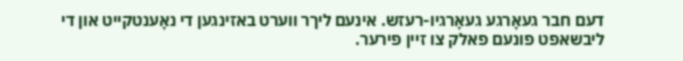דעם חבר געאָרגע געאָרגיו-רעזש. אינעם ליךר ווערט באזינגען די נאָענטקייט און די ליבשאפט פונעם פאלק צו זיין פירער.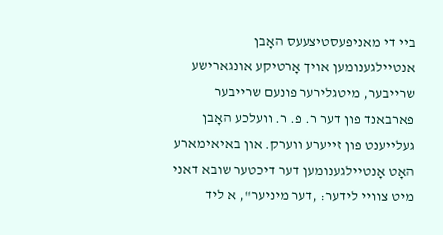ביי די מאניפעסטיצעעס האָבן אנטיילגענומען אויך אָרטיקע אונגארישע שרייבער, מיטגלירער פונעם שרייבער פארבאנד פון דער ר. פ. ר. וועלכע האָבן געלייענט פון זייערע ווערק. און באיאימארע האָט אָנטיילגענומען דער דיכטער שובא דאני מיט צוויי לידער: ,דער מיניער", א ליד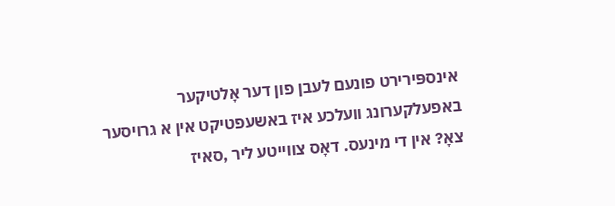אינספּירירט פונעם לעבן פון דער אָלטיקער באפעלקערונג וועלכע איז באשעפטיקט אין א גרויסער צאָ? אין די מינעס. דאָס צווייטע ליר ,סאיז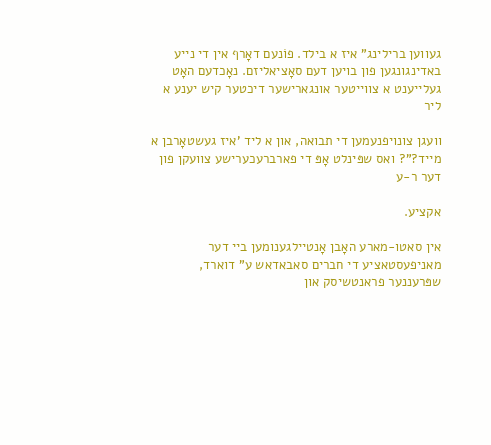געווען ברילינג" איז א בילד. פוֹנעם דאָרף אין די נייע באדינגונגען פון בויען דעם סאָציאליזם. נאָכדעם האָט געלייענט א צווייטער אונגארישער דיכטער קיש יענע א ליר

וועגן צונויפנעמען די תבואה, און א ליד 'איז געשטאָרבן א מייד?"? ואס שפּינלט אָפּ די פארברעכערישע צוועקן פון דער ר-ע

אקציע.

אין סאטו-מארע האָבן אָנטיילגענומען ביי דער מאניפעסטאציע די חברים סאבאדאש ע" דוארד, שפּרעננער פראנטשיסק און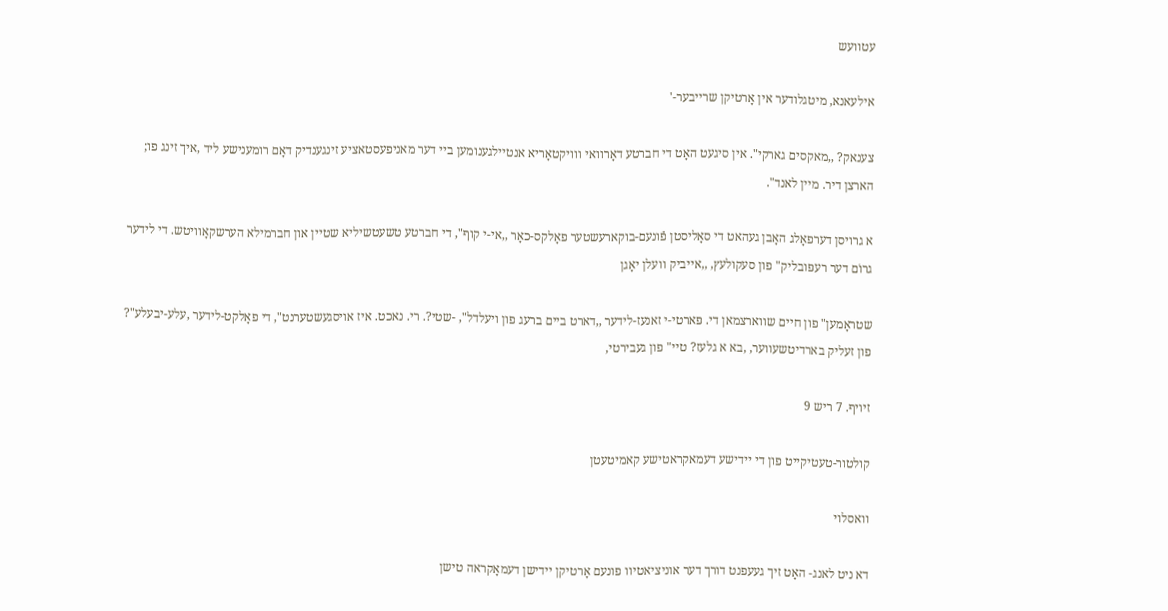עטוועש

אילעאנא, מיטגלודער אין אָרטיקן שרייבער-'

צענאק? ,,מאקסים גארקי". אין סיגעט האָט די חברטע דאָרוואי װויקטאָריא אנטיילגענומען ביי דער מאניפעסטאציע זינגענדיק דאָם רומענישע ליד ,איך זינג פו; הארצן דיר. מיין לאנד".

א גרויסן דערפאָלג האָבן געהאט די סאָליסטן פֿונעם-בוקארעשטער פאָלקס-כאָר ,,אי-י קוף", די חברטע טשעטשיליא שטיין און חברמילא הערשקאָוויטש. די לידער גרוֹם דער רעפּובליק" פון סעקולעץ, ,,אייביק וועלן יאָגן

שטראָמען" פון חיים שווארצמאן די. פּארטי-י זאנעז-לידער ,,דארט ביים ברעג פון ויעלדל", -שטי?. רי. נאכט. איז אויסגעשטערנט", די פאָלקט-לידער ,עלע-יבעלע"? פון זעליק בארדיטשעווער, ,בא א גלעז? טיי" פון געבירטי,

זיױף. 7 ריש 9

קולטור-טעטיקייט פון די יידישע דעמאקראטישע קאמיטעטן

וואסלוי

דא ניט לאנג- האָט זיך געעפנט דורך דער אוניציאטיוו פונעם אָרטיקן יידישן דעמאָקראה טישן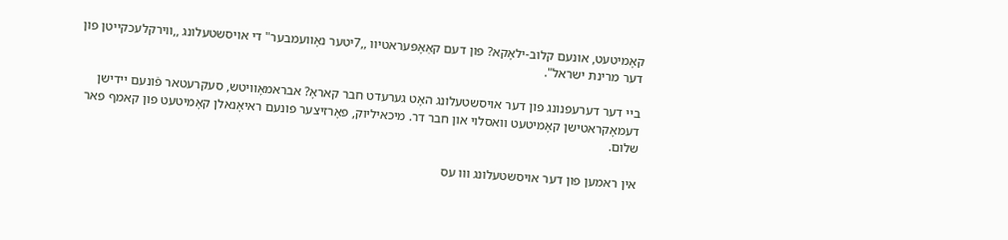קאָמיטעט, אונעם קלוב-ילאָקא? פון דעם קאַאָפּעראטיוו ,,7יטער נאָוועמבער" די אויסשטעלונג ,,ווירקלעכקייטן פון דער מרינת ישראל".

ביי דער דערעפנונג פון דער אויסשטעלונג האָט גערעדט חבר קאראָ? אבראמאָוויטש, סעקרעטאר פֿונעם יידישן דעמאָקראטישן קאָמיטעט וואסלוי און חבר דר. מיכאיליוק, פאָרזיצער פונעם ראיאָנאלן קאָמיטעט פון קאמף פאר שלום.

אין ראמען פון דער אויסשטעלונג ווו עס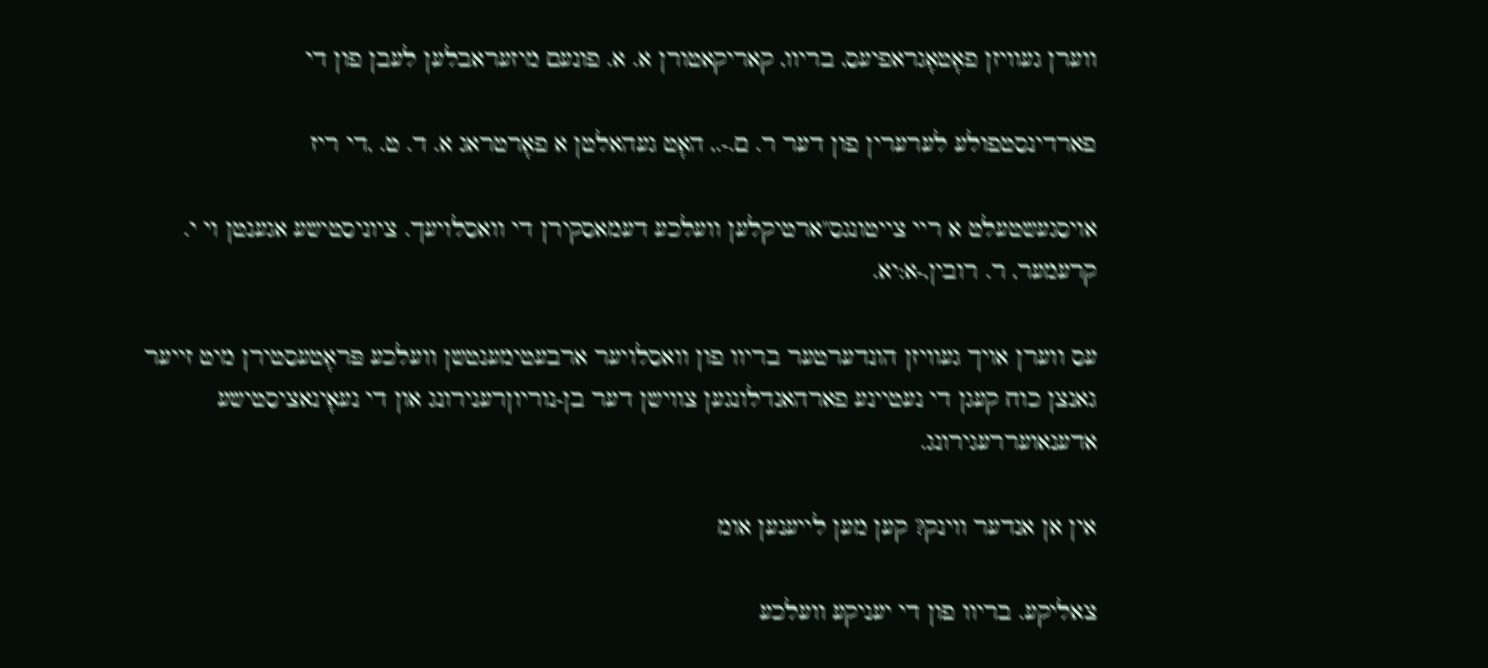ווערן געוויזן פאָטאָגראפיעס, בריוו, קאריקאטורן א. א. פונעם מיזעראבלען לעבן פון די

פארדינסטפולע לערערין פון דער ר. ם.-., האָט געהאלטן א פאָרטראג א. ד. ט. ,די ריז

אויסגעשטעלט א ריי צייטונגס"ארטיקלען וועלכע דעמאסקירן די וואסלויעך. ציוניסטישע אגענטן וי י. קרעמער, ר. רובין,-א:יא.

עס ווערן אויך געוויזן הונדערטער בריוו פון וואסלויער ארבעטימענטשן וועלכע פּראָטעסטירן מיט זייער גאנצן כוח קעגן די נעטיינע פארהאנדלונגען צווישן דער בן-נוריוןרענירונג און די נעאָינאציסטישע אדענאועררעגירונג.

אין אן אנדער ווינק? קען מען לייענען אומ

צאליקע. בריוו פון די יעניקע וועלכע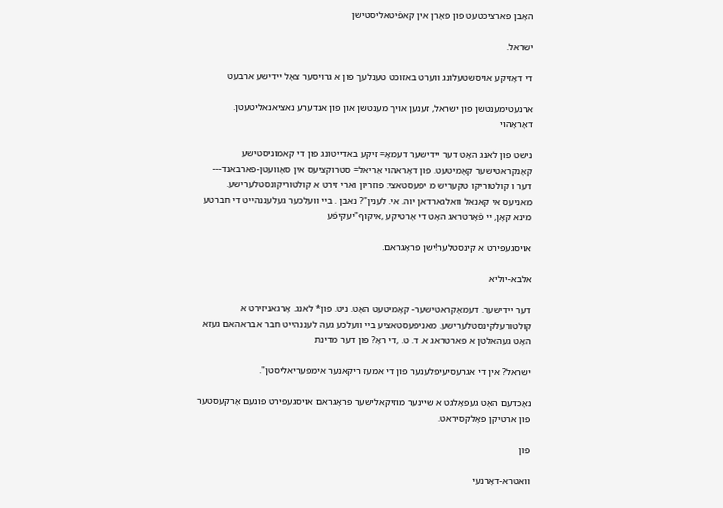האָבן פארציכטעט פון פאָרן אין קאפֿיטאליסטישן

ישראל.

די דאָזיקע אויסשטעלונג ווערט באזוכט טענלעך פון א גרויסער צאָל יידישע ארבעט

ארנעטימענטשן פון ישראל, זענען אויך מענטשן און פון אנדערע נאציאנאליטעטן. דאָראָהוי

נישט פון לאנג האָט דער יידישער דעמאָ= זיקע באדייטונג פון די קאמוניסטישע קאָנקראטישער קאָמיטעט. פון דאָראהוי אַריאל= סטרוקציעס אין סאָוועטן-פארבאנד--- דער ו קולטוריקו טקעריש מ יפעסטאצי: פוזריון וארי זירט א קולטוריקונסטלערישע. מאניעס אי קאנאל וואלגארדאן יוה. אי. לענין"? נאבן . ביי וועלכער געלעננהייט די חברטע מינא קאָן, יי פֿאָרטראג האָט די אָרטיקע ,איקוף"יעקיפֿע

אויסגעפירט א קינסטלער!ישן פּראָגראם.

אלבא-יוליא

דער יידישער. דעמאָקראטישער- קאָמיטעט האָט. ניט. פון* לאנג. אָרגאניזירט א קולטורעלקינסטלערישע. מאניפעסטאציע ביי וועלכע געה לעננהייט חבר אבראהאם געזא האָט געהאלטן א פארטראג א. ד. ט. ,די ראָ? פון דער מדינת

ישראל? אין די אגרעסיעיפּלענער פון די אמעז ריקאנער אימפּעריאליסטן".

נאָכדעם האָט געפאָלגט א שיינער מוזיקאלישער פּראָגראם אויסגעפירט פונעם אָרקעסטער פון ארטיקן פאָלקסיראט.

פון

וואטרא-דאָרנעי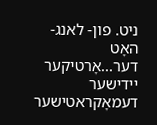ניט. פון- לאנג- האָט דער...אָרטיקער יידישער דעמאָקראטישער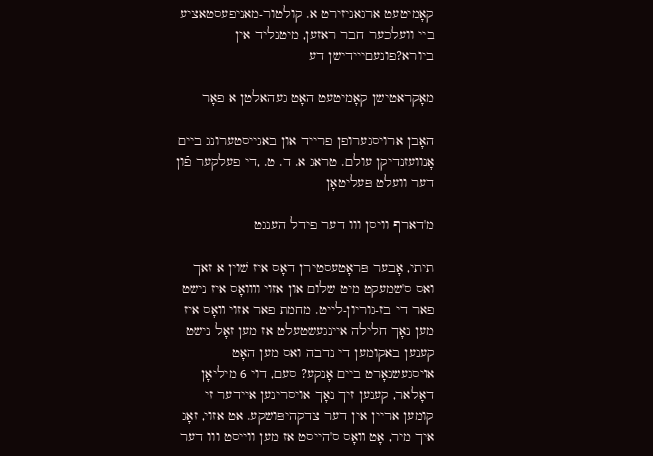קאָמיטעט ארגאניזירט א. קולטור-מאניפעסטאציע ביי וועלכער חבר ראזען, מיטנליד אין ביורא?פונעםייידישן דע

מאָקראטישן קאָמיטעט האָט געהאלטן א פאָר

האָבן ארויסגערופן פרייד און באגייסטערונג ביים אָנוועזנדיקן עולם. טראג א. ד. ט. ,די פעלקער פֿון דער וועלט פּעליטאָן

מ'דארף וויסן ווו דער פידל הענגט

תיתי, אָבער פּראָטעסטירן דאָס איז שׁוין א זאך ואס ס'שמעקט מיט שלום און אזוי וװואָס איז נישט פאר די בז-גוריון-לייט. מחמת פאר אזוי װאָס איז מען נאָך חלילה איינגעשטעלט אז מען זאָל נישט קענען באקומען די נדבה ואס מען האָט אױסגעשנאָרט ביים אָנקע? סעם, דוי 6 מיליאָן דאָלאר, קענען זיך נאָך אויסרינען איידער זי קומען אריין אין דער צדקהיפּושקע. אט אזוי, זאָג איך מיר, אָט װאָס ס'הייסט אז מען ווייסט ווו דער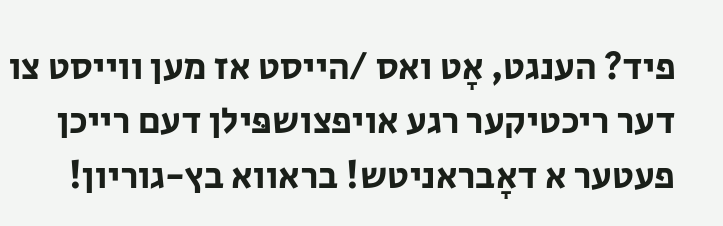פיד? הענגט, אָט ואס /הייסט אז מען ווייסט צו דער ריכטיקער רגע אויפצושפּילן דעם רייכן פעטער א דאָבראניטש! בראווא בץ-גוריון!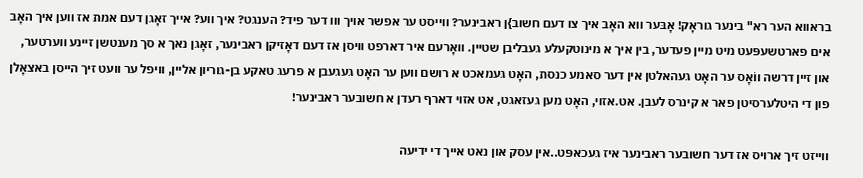בראווא הער רא" בינער גוראָק! אָבּער ווא האָב איך צו דעם חשוב}ן ראבינער? ווייסט ער אפשר אויך ווו דער פיד? הענגט? איך ווע? אייך זאָגן דעם אמת אז ווען איך האָב אים פארטשעפּעט מיט מיין פעדער, בין איך א מינוטקעלע געבליבן שטיין. װאָרעם איר דארפט וויסן אז דעם דאָזיקן ראבינער, זאָגן נאך א סך מענטשן זיינע ווערטער, און זיין דרשה ווֹאָס ער האָט געהאלטן אין דער סאמע כנסת, האָט געמאכט א רושם ווען ער האָט געגעבן א פרעג טאקע בן-גוריון אליין, וויפל ער וועט זיך הייסן באצאָלן פון די היטלערסיטן פאר א קינרס לעבן. אט.אזוי, האָט מען געזאגט, אט אזוי דארף רעדן א חשובער ראבינער!

ווייזט זיך ארויס אז דער חשובער ראבינער איז געכאפּט..אין עסק און נאט אייך די ידיעה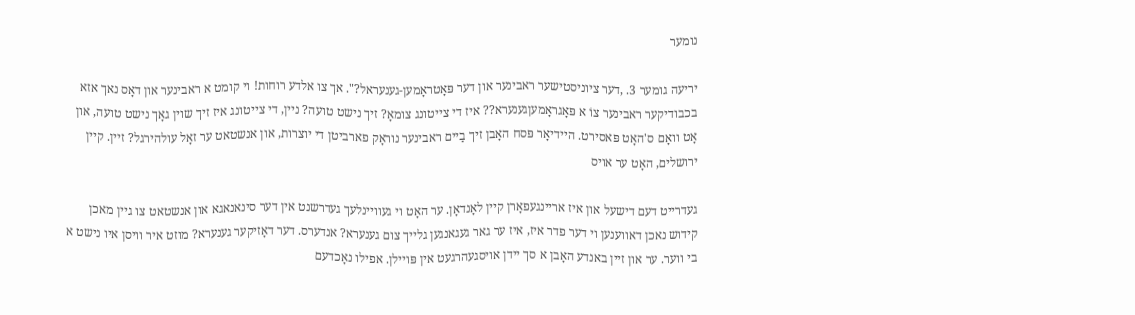נומער

יריעה גומער 3. ,דער ציוניסטישער ראבינער און דער פּאָטראָמען-גענעראל?". אך צו אלדע רוחות! וי קומט א ראבינער און דאָס נאך אזא בכבודיקער ראבינער צוֹ א פּאָגראָמעןגענערא?? איז די צייטונג צומאָ? זיך נישט טועה? ניין, די צייטונג איז זיך שוין גאָך נישט טועה, און אָט וואָם ס'האָט פּאסירט. הײדיאָר פּסח האָבן זיך בַיים ראבינער נוראָק פארביטן די יוצרות, און אנשטאט ער זאָל עולהירגל? זיין. קיין ירושלים, האָט ער אויס

געדרייט דעם דישעל און איז אריינגעפאָרן קיין לאָנדאָן. ער האָט וי געוויינלעך געדרשנט אין דער סינאנאגא און אנשטאט צו גיין מאכן קידוש נאכן דאווענען וי דער פדר איז, איז ער גאר געגאנגען גלייך צום גענערא? אנדערס. דער דאָזיקער גענערא? מוזט איר וויסן איו נישט א בי ווער. ער און זיין באנדע האָבן א סך יידן אויסגעהרגעט אין פּױילן. אפילו נאָכדעם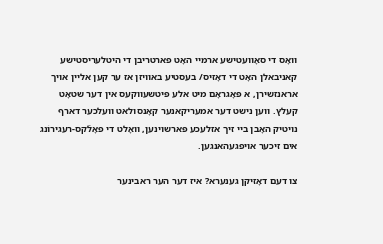װאָס די סאָוועטישע ארמיי האָט פארטריבן די היטלעריסטישע קאניבאלן האָט די דאָזיס/ בעסטיע באוויזן אז ער קען אליין אויך אראנזשירן, א פּאָגראָם מיט אלע פּיטשעווקעס אין דער שטאָט קעלץ. ווען נישט דער אמעריקאנער קאָנסולאט וועלכער דארף נויטיק האָבן ביי זיך אזלעכע פּארשוינען, װאָלט די פאָלֿקס-רעגירוֹנג אים זיכער אויפגעהאנגען.

צו דעם דאָזיקן גענערא? איז דער הער ראבינער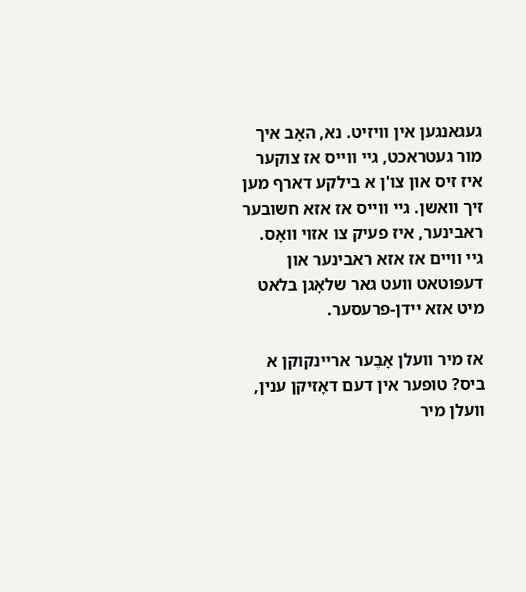געגאנגען אין וויזיט. נא, האָב איך מור געטראכט, גיי ווייס אז צוקער איז זיס און צו'ן א בילקע דארף מען זיך וואשן. גיי ווייס אז אזא חשובער ראבינער, איז פעיק צו אזוי װאָס. גיי וויים אז אזא ראבינער און דעפּוטאט וועט גאר שלאָגן בלאט מיט אזא יידן-פרעסער.

אז מיר וועלן אָבֶער אריינקוקן א ביס? טופער אין דעם דאָזיקן ענין, וועלן מיר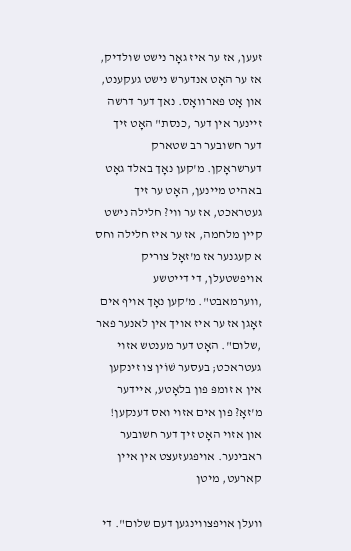זעען, אז ער איז גאָר נישט שולדיק, אז ער האָט אנדערש נישט געקענט, און אָט פארוואָס. נאך דער דרשה זיינער אין דער ,כנסת" האָט זיך דער חשובער רב שטארק דערשראָקן. מ'קען נאָך באלד גאָט באהיט מיינען, האָט ער זיך געטראכט, אז ער ווי? חלילה נישט קיין מלחמה, אז ער איז חלילה וחס א קעגנער אז מ'זאָל צוריק אויפשטעלן, די דייטשע ,ווערמאבט". מ'קען נאָך אויף אים זאָגן אז ער איז אויך אין לאנער פאר ,שלום". האָט דער מענטש אזוי געטראכט; בעסער שׁוֹין צו זינקען אין א זומפּ פון בלאָטע, איידער מ'זאָ? פון אים אזוי ואס דענקען! און אזוי האָט זיך דער חשובער ראבינער. אויפגעזעצט אין איין קארעט, מיטן

וועלן אויפצווינגען דעם שלום". די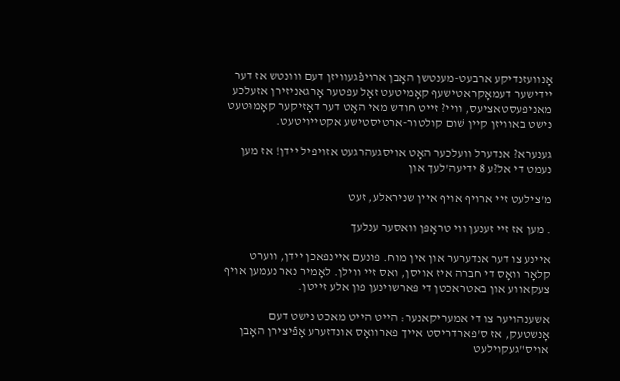אָנוועזנדיקע ארבעט-מענטשן האָבן ארױפֿגעוויזן דעם ווונטש אז דער יידישער דעמאָקראטישעף קאָמיטעט זאָל עפטער אָרגאניזירן אזעלכע מאניפעסטאציעס, וויי? זייט חודש מאי האָט דער דאָזיקער קאָמוּטעט נישט באוויזן קיין שׁום קולטור-ארטיסטישע אקטייויטעט.

גענערא? אנדערל וועלכער האָט אויסגעהרגעט אזויפיל יידן! אז מען נעמט די אל?ע 8 ידיעה'לעך און

מ'צילעט זיי ארויף אויף איין שניראלע, זעט

. מען אז זיי זענען ווי טראָפּן וואסער ענלעך

איינע צו דער אנדערער און אין מוח. פונעם איינפאכן יידן, ווערט קלאָר װאָס די חברה איז אויסן, ואס זיי ווילן. לאָמיר נאר נעמען אויף צעקאווע און באטראכטן די פּארשוינען פון אלע זייטן.

אשענהויער צו די אמעריקאנער: הייט הייט מאכט נישט דעם אָנשטעק, אז ס'פארדריסט אייך פארוואָס אונדזערע אָפֿיצירן האָבן אויס"געקוילעט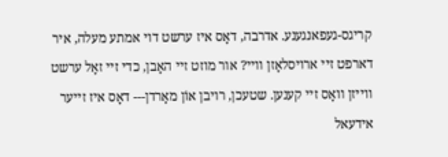קריגס-געפאנגענע. אדרבה, דאָס איז ערשט דוי אמתע מעלה, איר דארפט זיי ארויסלאָזן וויי? אור מוזט זיי האָבן, כדי זיי זאָל ערשט ווייזן װאָס זיי קענען. שטעכן, רויבן אוֹן מאָרדן--- דאָס איז זייער אידעאל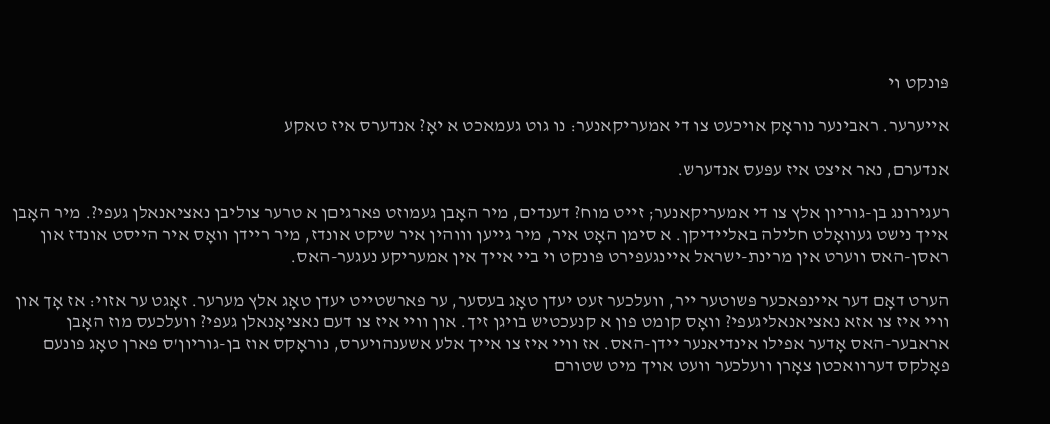פּונקט וי

אייערער. ראבינער נוראָק אויכעט צו די אמעריקאנער: נו גוט געמאכט א יאָ? אנדערס איז טאקע

אנדערם, נאר איצט איז עפּעס אנדערש.

רעגירונג בן-גוריון אלץ צו די אמעריקאנער; זייט מוח? דענדים, מיר האָבן געמוזט פארגיםן א טרער צוליבן נאציאנאלן געפי?. מיר האָבן אייך נישט געוואָלט חלילה באליידיקן. א סימן האָט איר, מיר גייען וווהין איר שיקט אונדז, מיר ריידן וואָס איר הייסט אונדז און ראסן-האס ווערט אין מרינת-ישראל איינגעפירט פּונקט וי ביי אייך אין אמעריקע נעגער-האס.

הערט דאָם דער איינפאכער פּשוטער ייר, וועלכער זעט יעדן טאָג בעסער, ער פארשטייט יעדן טאָג אלץ מערער. זאָגט ער אזוי: אז אָך און וויי איז צו אזא נאציאנאליגעפי? װאָס קומט פון א קנעכטיש בויגן זיך. און וויי איז צו דעם נאציאָנאלן געפי? וועלכעס מוז האָבן אראבער-האס אָדער אפילו אינדיאנער יידן-האס. אז וויי איז צו אייך אלע אשענהויערס, נוראָקס אוז בן-גוריון'ס פארן טאָג פונעם פאָלקס דערוואכטן צאָרן וועלכער וועט אויך מיט שטורם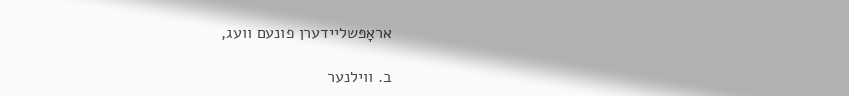אראָפּשליידערן פונעם וועג,

ב. ווילנער